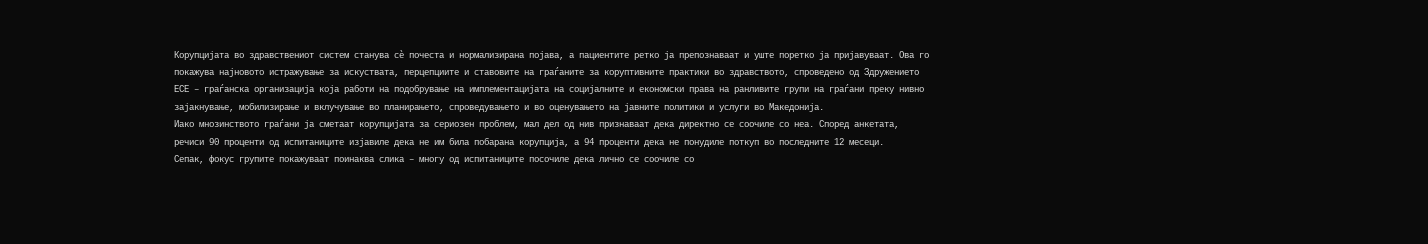Корупцијата во здравствениот систем станува сè почеста и нормализирана појава, а пациентите ретко ја препознаваат и уште поретко ја пријавуваат. Ова го покажува најновото истражување за искуствата, перцепциите и ставовите на граѓаните за коруптивните практики во здравството, спроведено од Здружението ЕСЕ – граѓанска организација која работи на подобрување на имплементацијата на социјалните и економски права на ранливите групи на граѓани преку нивно зајакнување, мобилизирање и вклучување во планирањето, спроведувањето и во оценувањето на јавните политики и услуги во Македонија.
Иако мнозинството граѓани ја сметаат корупцијата за сериозен проблем, мал дел од нив признаваат дека директно се соочиле со неа. Според анкетата, речиси 90 проценти од испитаниците изјавиле дека не им била побарана корупција, а 94 проценти дека не понудиле поткуп во последните 12 месеци.
Сепак, фокус групите покажуваат поинаква слика – многу од испитаниците посочиле дека лично се соочиле со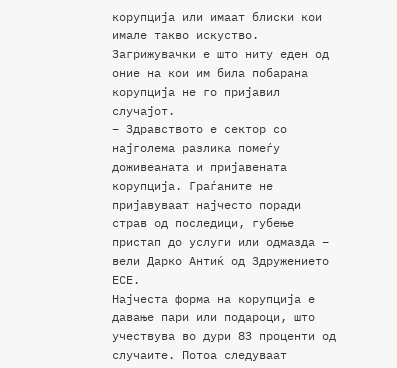корупција или имаат блиски кои имале такво искуство. Загрижувачки е што ниту еден од оние на кои им била побарана корупција не го пријавил случајот.
– Здравството е сектор со најголема разлика помеѓу доживеаната и пријавената корупција. Граѓаните не пријавуваат најчесто поради страв од последици, губење пристап до услуги или одмазда – вели Дарко Антиќ од Здружението ЕСЕ.
Најчеста форма на корупција е давање пари или подароци, што учествува во дури 83 проценти од случаите. Потоа следуваат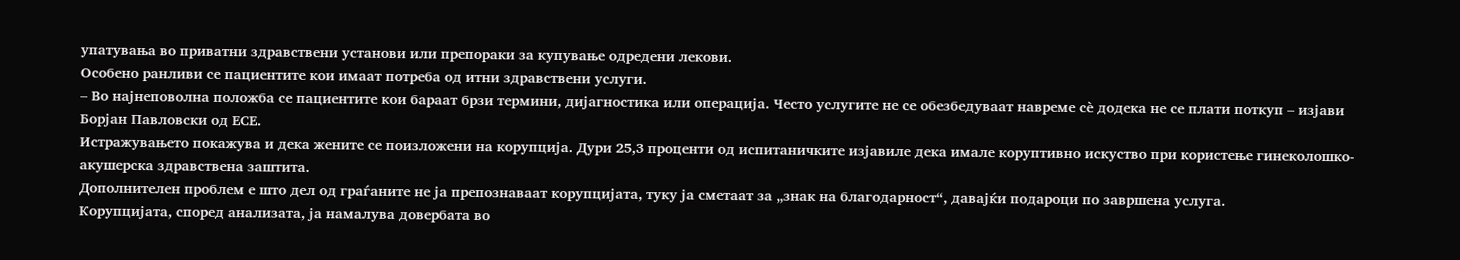упатувања во приватни здравствени установи или препораки за купување одредени лекови.
Особено ранливи се пациентите кои имаат потреба од итни здравствени услуги.
– Во најнеповолна положба се пациентите кои бараат брзи термини, дијагностика или операција. Често услугите не се обезбедуваат навреме сè додека не се плати поткуп – изјави Борјан Павловски од ЕСЕ.
Истражувањето покажува и дека жените се поизложени на корупција. Дури 25,3 проценти од испитаничките изјавиле дека имале коруптивно искуство при користење гинеколошко-акушерска здравствена заштита.
Дополнителен проблем е што дел од граѓаните не ја препознаваат корупцијата, туку ја сметаат за „знак на благодарност“, давајќи подароци по завршена услуга.
Корупцијата, според анализата, ја намалува довербата во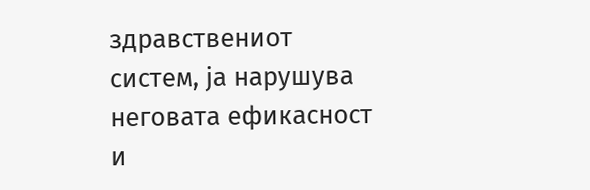здравствениот систем, ја нарушува неговата ефикасност и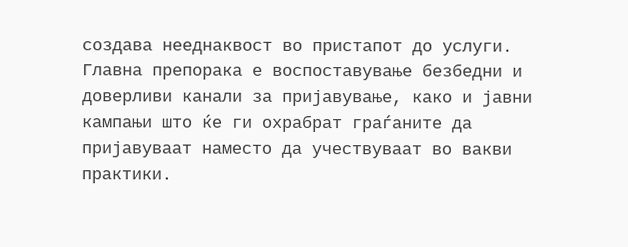создава нееднаквост во пристапот до услуги.
Главна препорака е воспоставување безбедни и доверливи канали за пријавување, како и јавни кампањи што ќе ги охрабрат граѓаните да пријавуваат наместо да учествуваат во вакви практики.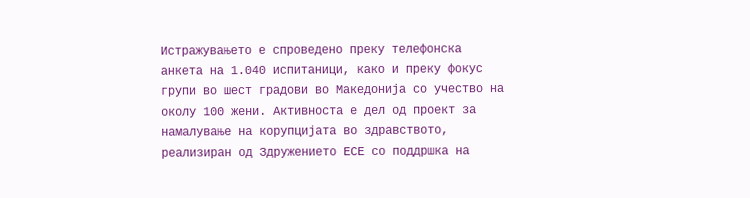Истражувањето е спроведено преку телефонска анкета на 1.040 испитаници, како и преку фокус групи во шест градови во Македонија со учество на околу 100 жени. Активноста е дел од проект за намалување на корупцијата во здравството, реализиран од Здружението ЕСЕ со поддршка на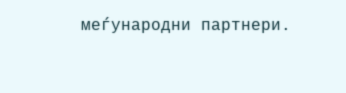меѓународни партнери.